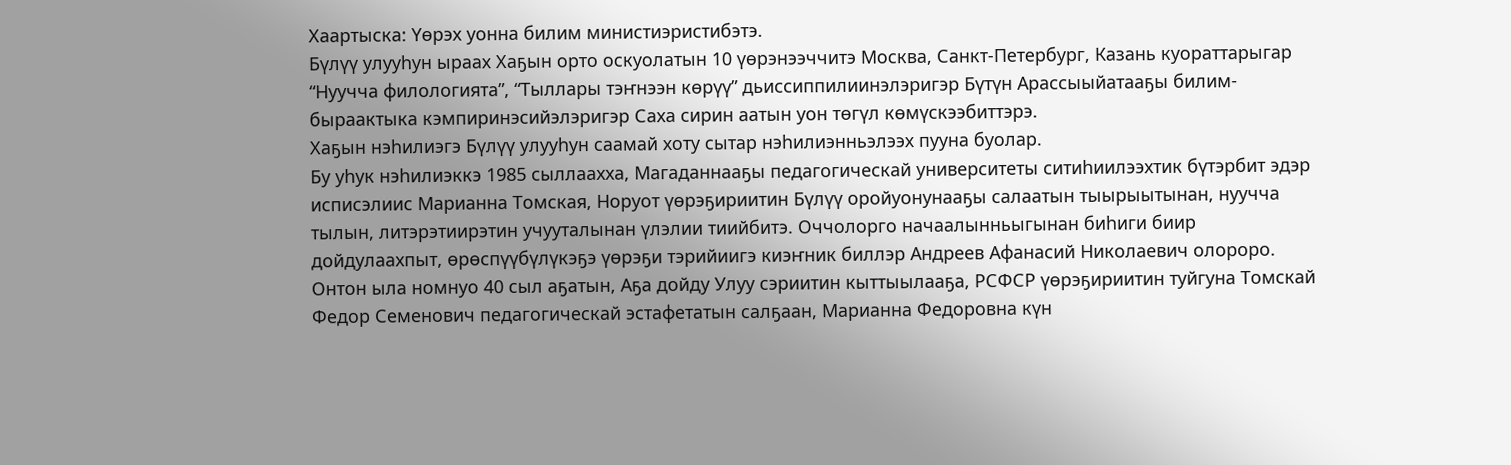Хаартыска: Үөрэх уонна билим министиэристибэтэ.
Бүлүү улууһун ыраах Хаҕын орто оскуолатын 10 үөрэнээччитэ Москва, Санкт-Петербург, Казань куораттарыгар “Нуучча филологията”, “Тыллары тэҥнээн көрүү” дьиссиппилиинэлэригэр Бүтүн Арассыыйатааҕы билим-быраактыка кэмпиринэсийэлэригэр Саха сирин аатын уон төгүл көмүскээбиттэрэ.
Хаҕын нэһилиэгэ Бүлүү улууһун саамай хоту сытар нэһилиэнньэлээх пууна буолар.
Бу уһук нэһилиэккэ 1985 сыллаахха, Магаданнааҕы педагогическай университеты ситиһиилээхтик бүтэрбит эдэр исписэлиис Марианна Томская, Норуот үөрэҕириитин Бүлүү оройуонунааҕы салаатын тыырыытынан, нуучча тылын, литэрэтиирэтин учууталынан үлэлии тиийбитэ. Оччолорго начаалынньыгынан биһиги биир дойдулаахпыт, өрөспүүбүлүкэҕэ үөрэҕи тэрийиигэ киэҥник биллэр Андреев Афанасий Николаевич олороро. Онтон ыла номнуо 40 сыл аҕатын, Аҕа дойду Улуу сэриитин кыттыылааҕа, РСФСР үөрэҕириитин туйгуна Томскай Федор Семенович педагогическай эстафетатын салҕаан, Марианна Федоровна күн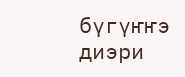бүгүҥҥэ диэри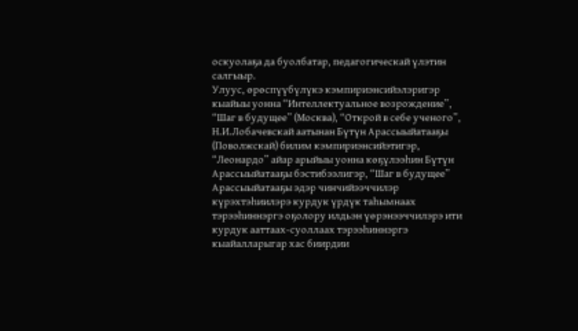оскуолаҕа да буолбатар, педагогическай үлэтин салгыыр.
Улуус, өрөспүүбүлүкэ кэмпириэнсийэлэригэр кыайыы уонна “Интеллектуальное возрождение”, “Шаг в будущее” (Москва), “Открой в себе ученого”, Н.И.Лобачевскай аатынан Бүтүн Арассыыйатааҕы (Поволжскай) билим кэмпириэнсийэтигэр, “Леонардо” айар арыйыы уонна көҕүлээһин Бүтүн Арассыыйатааҕы бэстибээлигэр, “Шаг в будущее” Арассыыйатааҕы эдэр чинчийээччилэр күрэхтэһиилэрэ курдук үрдүк таһымнаах тэрээһиннэргэ оҕолору илдьэн үөрэнээччилэрэ ити курдук ааттаах-суоллаах тэрээһиннэргэ кыайалларыгар хас биирдии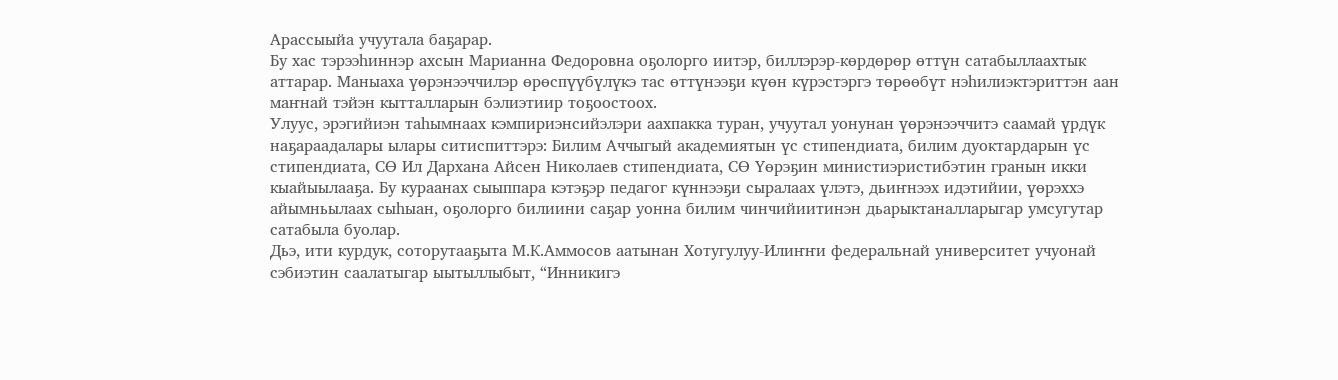Арассыыйа учуутала баҕарар.
Бу хас тэрээһиннэр ахсын Марианна Федоровна оҕолорго иитэр, биллэрэр-көрдөрөр өттүн сатабыллаахтык аттарар. Маныаха үөрэнээччилэр өрөспүүбүлүкэ тас өттүнээҕи күөн күрэстэргэ төрөөбүт нэһилиэктэриттэн аан маҥнай тэйэн кытталларын бэлиэтиир тоҕоостоох.
Улуус, эрэгийиэн таһымнаах кэмпириэнсийэлэри аахпакка туран, учуутал уонунан үөрэнээччитэ саамай үрдүк наҕараадалары ылары ситиспиттэрэ: Билим Аччыгый академиятын үс стипендиата, билим дуоктардарын үс стипендиата, СӨ Ил Дархана Айсен Николаев стипендиата, СӨ Үөрэҕин министиэристибэтин гранын икки кыайыылааҕа. Бу кураанах сыыппара кэтэҕэр педагог күннээҕи сыралаах үлэтэ, дьиҥнээх идэтийии, үөрэххэ айымньылаах сыһыан, оҕолорго билиини саҕар уонна билим чинчийиитинэн дьарыктаналларыгар умсугутар сатабыла буолар.
Дьэ, ити курдук, соторутааҕыта М.К.Аммосов аатынан Хотугулуу-Илиҥҥи федеральнай университет учуонай сэбиэтин саалатыгар ыытыллыбыт, “Инникигэ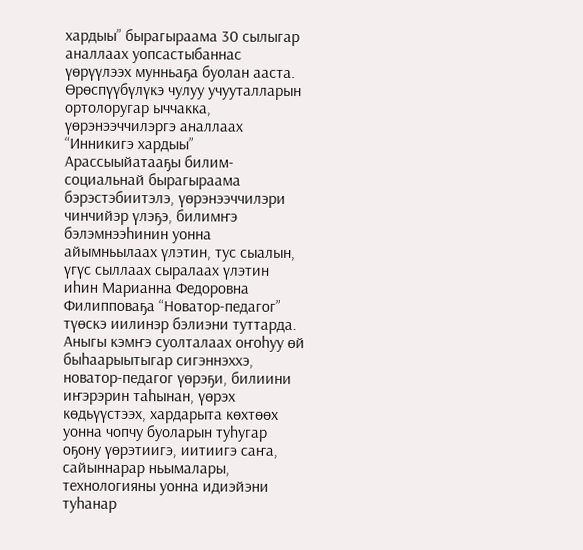хардыы” бырагыраама 30 сылыгар аналлаах уопсастыбаннас үөрүүлээх мунньаҕа буолан ааста. Өрөспүүбүлүкэ чулуу учууталларын ортолоругар ыччакка, үөрэнээччилэргэ аналлаах “Инникигэ хардыы” Арассыыйатааҕы билим-социальнай бырагыраама бэрэстэбиитэлэ, үөрэнээччилэри чинчийэр үлэҕэ, билимҥэ бэлэмнээһинин уонна айымньылаах үлэтин, тус сыалын, үгүс сыллаах сыралаах үлэтин иһин Марианна Федоровна Филипповаҕа “Новатор-педагог” түөскэ иилинэр бэлиэни туттарда.
Аныгы кэмҥэ суолталаах оҥоһуу өй быһаарыытыгар сигэннэххэ, новатор-педагог үөрэҕи, билиини иҥэрэрин таһынан, үөрэх көдьүүстээх, хардарыта көхтөөх уонна чопчу буоларын туһугар оҕону үөрэтиигэ, иитиигэ саҥа, сайыннарар ньымалары, технологияны уонна идиэйэни туһанар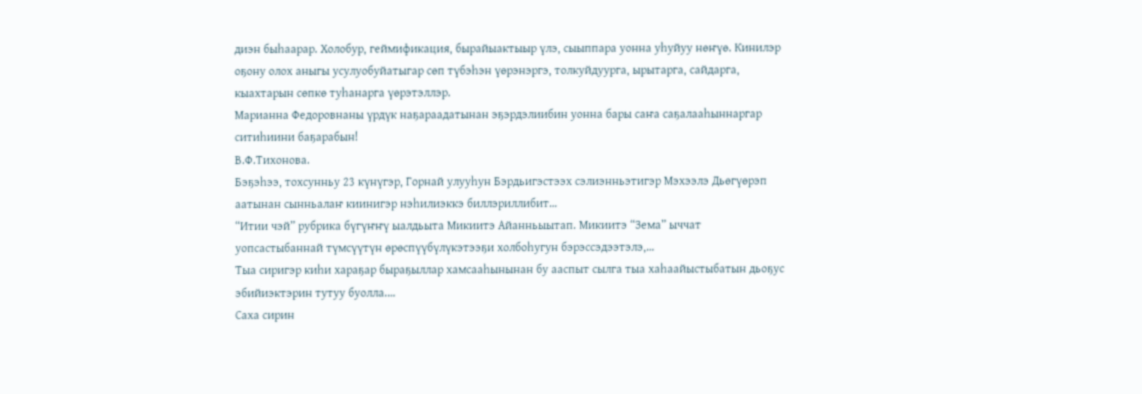диэн быһаарар. Холобур, геймификация, бырайыактыыр үлэ, сыыппара уонна уһуйуу нөҥүө. Кинилэр оҕону олох аныгы усулуобуйатыгар сөп түбэһэн үөрэнэргэ, толкуйдуурга, ырытарга, сайдарга, кыахтарын сөпкө туһанарга үөрэтэллэр.
Марианна Федоровнаны үрдүк наҕараадатынан эҕэрдэлиибин уонна бары саҥа саҕалааһыннаргар ситиһиини баҕарабын!
В.Ф.Тихонова.
Бэҕэһээ, тохсунньу 23 күнүгэр, Горнай улууһун Бэрдьигэстээх сэлиэнньэтигэр Мэхээлэ Дьөгүөрэп аатынан сынньалаҥ киинигэр нэһилиэккэ биллэриллибит…
“Итии чэй” рубрика бүгүҥҥү ыалдьыта Микиитэ Айанньыытап. Микиитэ “Зема” ыччат уопсастыбаннай түмсүүтүн өрөспүүбүлүкэтээҕи холбоһугун бэрэссэдээтэлэ,…
Тыа сиригэр киһи хараҕар быраҕыллар хамсааһынынан бу ааспыт сылга тыа хаһаайыстыбатын дьоҕус эбийиэктэрин тутуу буолла.…
Саха сирин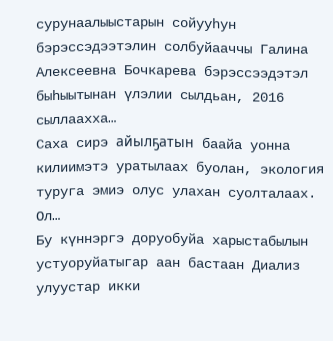сурунаалыыстарын сойууһун бэрэссэдээтэлин солбуйааччы Галина Алексеевна Бочкарева бэрэссээдэтэл быһыытынан үлэлии сылдьан, 2016 сыллаахха…
Саха сирэ айылҕатын баайа уонна килиимэтэ уратылаах буолан, экология туруга эмиэ олус улахан суолталаах. Ол…
Бу күннэргэ доруобуйа харыстабылын устуоруйатыгар аан бастаан Диализ улуустар икки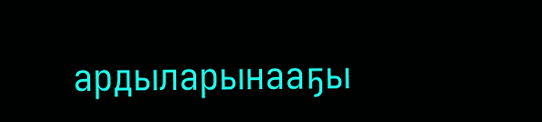ардыларынааҕы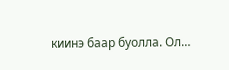киинэ баар буолла. Ол…